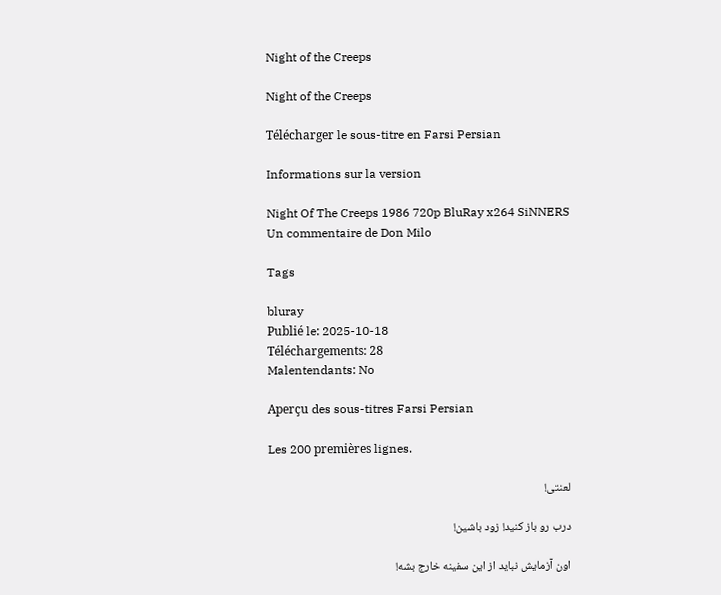Night of the Creeps

Night of the Creeps

Télécharger le sous-titre en Farsi Persian

Informations sur la version

Night Of The Creeps 1986 720p BluRay x264 SiNNERS
Un commentaire de Don Milo

Tags

bluray
Publié le: 2025-10-18
Téléchargements: 28
Malentendants: No

Aperçu des sous-titres Farsi Persian

Les 200 premières lignes.

لعنتی!

درب رو باز کنید! زود باشین!

اون آزمایش نباید از این سفینه خارج بشه!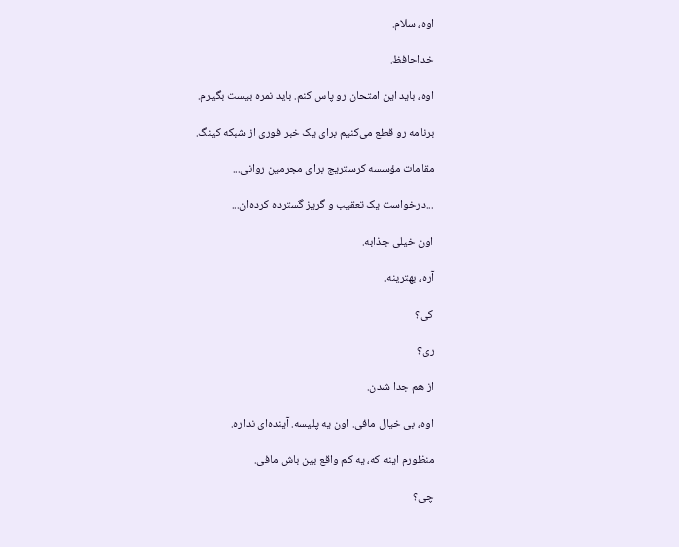اوه، سلام.

خداحافظ.

اوه، باید این امتحان رو پاس کنم. باید نمره بیست بگیرم.

برنامه رو قطع می‌کنیم برای یک خبر فوری از شبکه کینگ.

مقامات مؤسسه کرستریج برای مجرمین روانی...

...درخواست یک تعقیب و گریز گسترده کرده‌ان...

اون خیلی جذابه.

آره، بهترینه.

کی؟

ری؟

از هم جدا شدن.

اوه، بی خیال مافی. اون یه پلیسه. آینده‌ای نداره.

منظورم اینه که، یه کم واقع بین باش مافی.

چی؟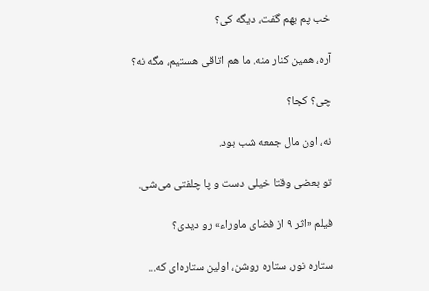خب پم بهم گفت، دیگه کی؟

آره، همین کنار منه. ما هم اتاقی هستیم، مگه نه؟

چی؟ کجا؟

نه، اون مال جمعه شب بود.

تو بعضی وقتا خیلی دست و پا چلفتی می‌شی.

فیلم «اثر ۹ از فضای ماوراء» رو دیدی؟

ستاره نور، ستاره روشن، اولین ستاره‌ای که...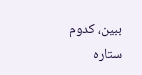ببین، کدوم ستاره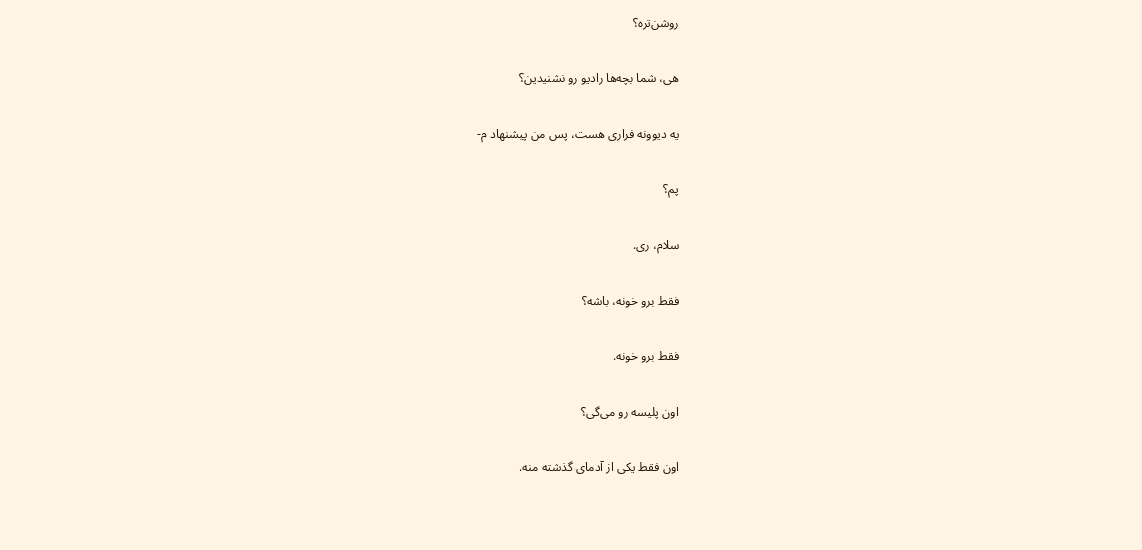روشن‌تره؟

هی، شما بچه‌ها رادیو رو نشنیدین؟

یه دیوونه فراری هست، پس من پیشنهاد م-

پم؟

سلام، ری.

فقط برو خونه، باشه؟

فقط برو خونه.

اون پلیسه رو می‌گی؟

اون فقط یکی از آدمای گذشته منه.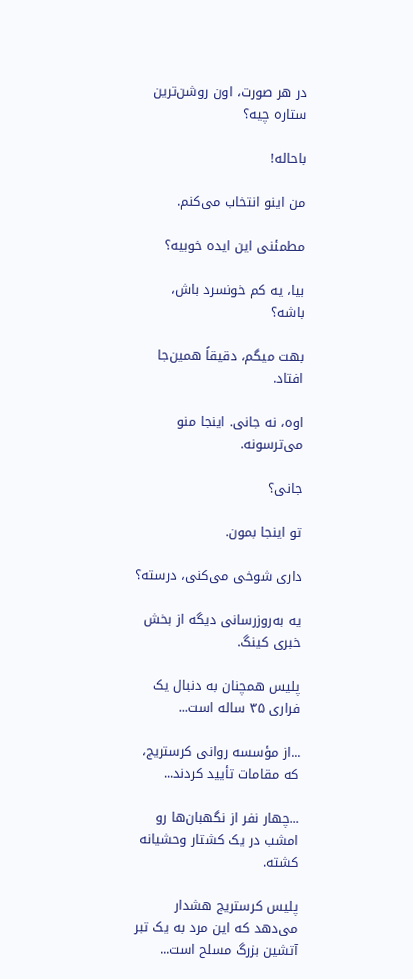در هر صورت، اون روشن‌ترین ستاره چیه؟

باحاله!

من اینو انتخاب می‌کنم.

مطمئنی این ایده خوبیه؟

بیا، یه کم خونسرد باش، باشه؟

بهت میگم، دقیقاً همین‌جا افتاد.

اوه، نه جانی. اینجا منو می‌ترسونه.

جانی؟

تو اینجا بمون.

داری شوخی می‌کنی، درسته؟

یه به‌روزرسانی دیگه از بخش خبری کینگ.

پلیس همچنان به دنبال یک فراری ۳۵ ساله است...

...از مؤسسه روانی کرستریج، که مقامات تأیید کردند...

...چهار نفر از نگهبان‌ها رو امشب در یک کشتار وحشیانه کشته.

پلیس کرستریج هشدار می‌دهد که این مرد به یک تبر آتشین بزرگ مسلح است...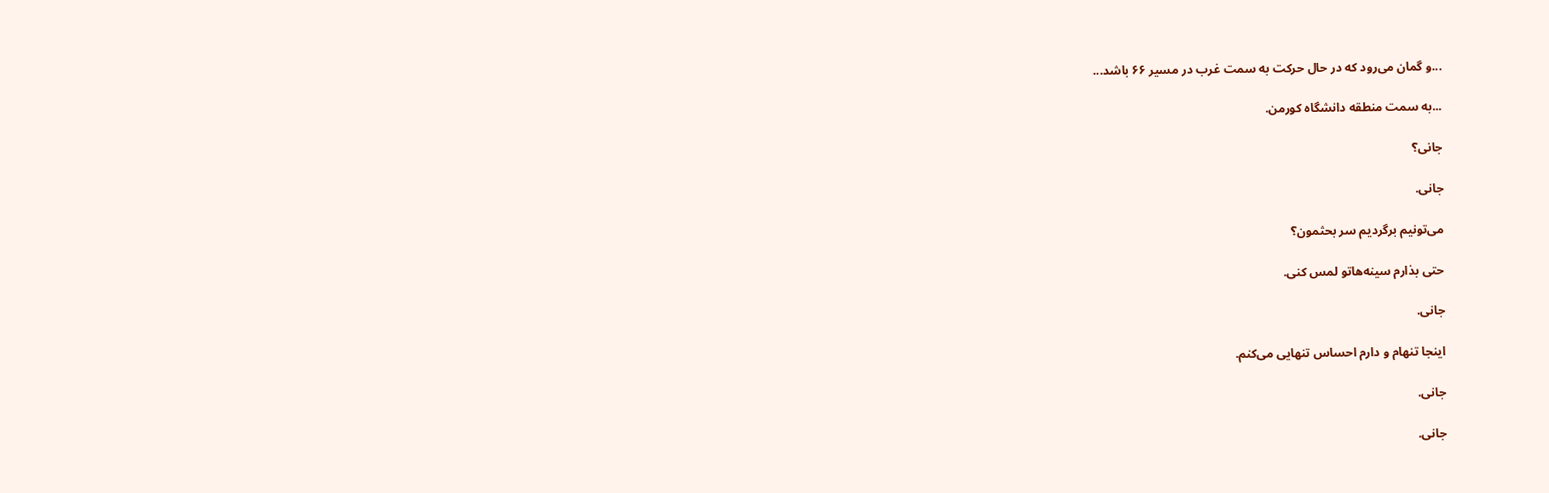...و گمان می‌رود که در حال حرکت به سمت غرب در مسیر ۶۶ باشد...

...به سمت منطقه دانشگاه کورمن.

جانی؟

جانی.

می‌تونیم برگردیم سر بحثمون؟

حتی بذارم سینه‌هاتو لمس کنی.

جانی.

اینجا تنهام و دارم احساس تنهایی می‌کنم.

جانی.

جانی.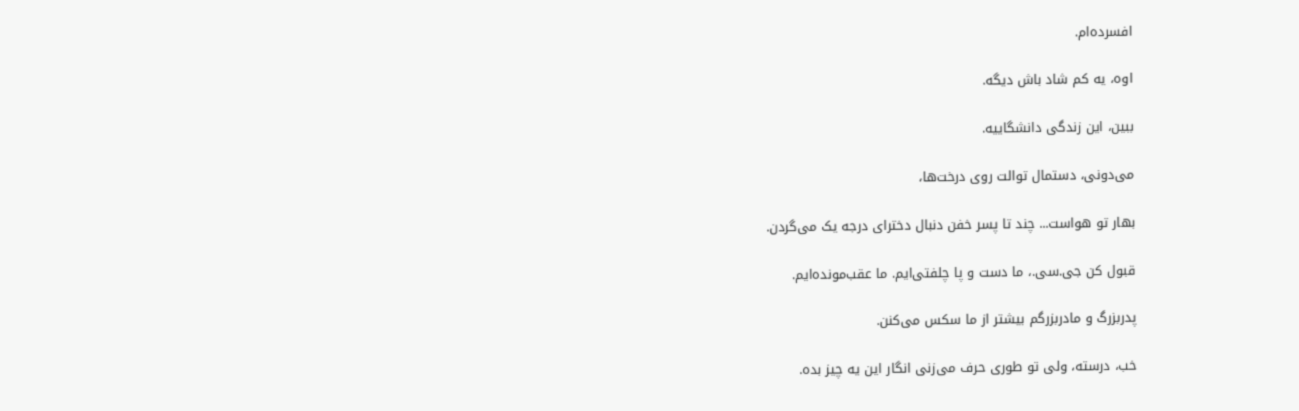افسرده‌ام.

اوه، یه کم شاد باش دیگه.

ببین، این زندگی دانشگاییه.

می‌دونی، دستمال توالت روی درخت‌ها،

بهار تو هواست... چند تا پسر خفن دنبال دخترای درجه یک می‌گردن.

قبول کن جی.سی.، ما دست و پا چلفتی‌ایم. ما عقب‌مونده‌ایم.

پدربزرگ و مادربزرگم بیشتر از ما سکس می‌کنن.

خب، درسته، ولی تو طوری حرف می‌زنی انگار این یه چیز بده.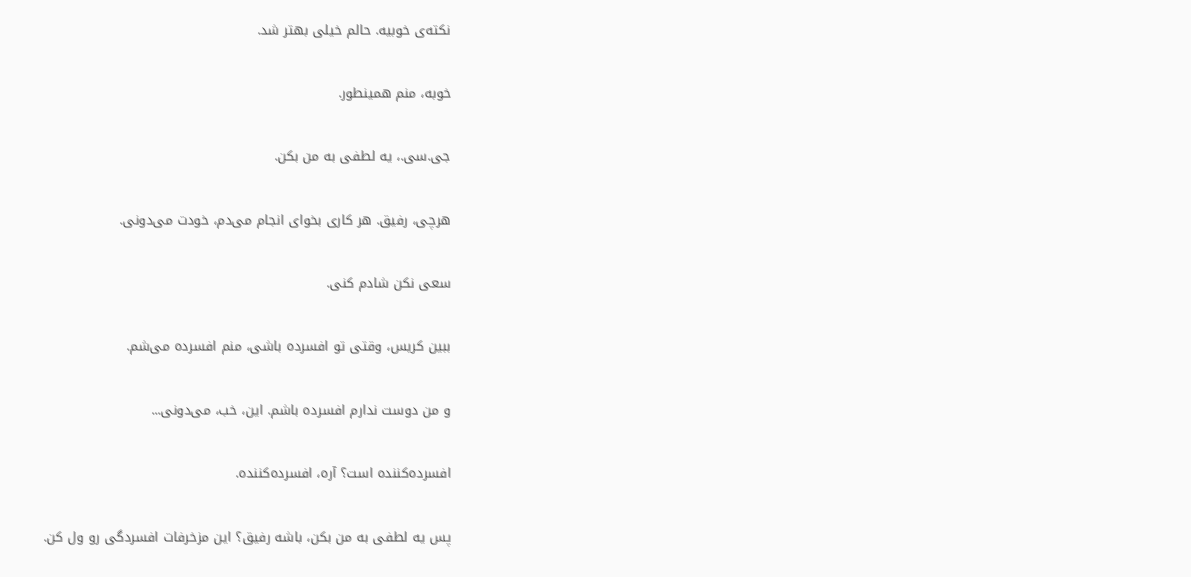نکته‌ی خوبیه. حالم خیلی بهتر شد.

خوبه، منم همینطور.

جی.سی.، یه لطفی به من بکن.

هرچی، رفیق. هر کاری بخوای انجام می‌دم، خودت می‌دونی.

سعی نکن شادم کنی.

ببین کریس، وقتی تو افسرده باشی، منم افسرده می‌شم.

و من دوست ندارم افسرده باشم. این، خب، می‌دونی...

افسرده‌کننده است؟ آره، افسرده‌کننده.

پس یه لطفی به من بکن، باشه رفیق؟ این مزخرفات افسردگی رو ول کن.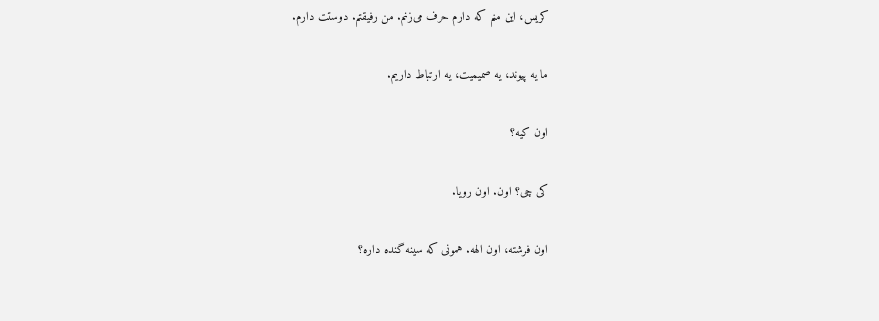کریس، این منم که دارم حرف می‌زنم. من رفیقتم. دوستت دارم.

ما یه پیوند، یه صمیمیت، یه ارتباط داریم.

اون کیه؟

کی چی؟ اون. اون رویا.

اون فرشته، اون الهه. همونی که سینه گنده داره؟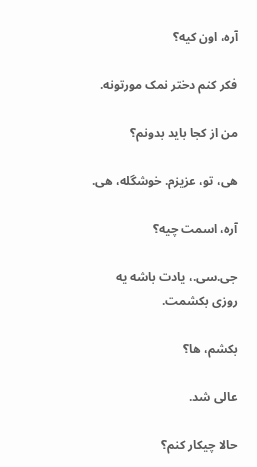آره، اون کیه؟

فکر کنم دختر نمک مورتونه.

من از کجا باید بدونم؟

هی، تو، عزیزم. خوشگله، هی.

آره، اسمت چیه؟

جی.سی.، یادت باشه یه روزی بکشمت.

بکشم، ها؟

عالی شد.

حالا چیکار کنم؟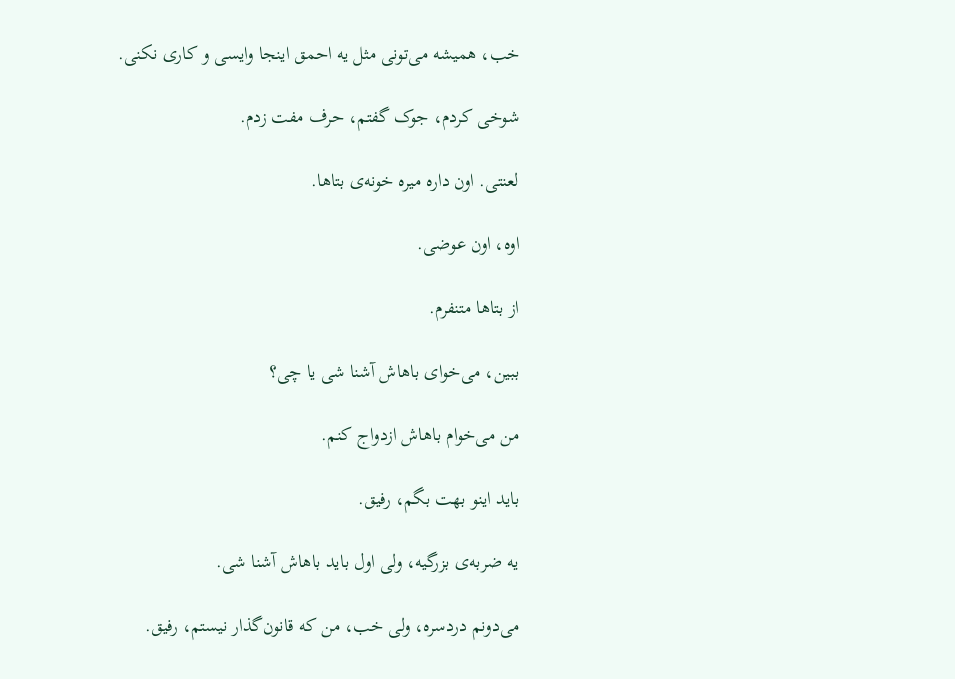خب، همیشه می‌تونی مثل یه احمق اینجا وایسی و کاری نکنی.

شوخی کردم، جوک گفتم، حرف مفت زدم.

لعنتی. اون داره میره خونه‌ی بتاها.

اوه، اون عوضی.

از بتاها متنفرم.

ببین، می‌خوای باهاش آشنا شی یا چی؟

من می‌خوام باهاش ازدواج کنم.

باید اینو بهت بگم، رفیق.

یه ضربه‌ی بزرگیه، ولی اول باید باهاش آشنا شی.

می‌دونم دردسره، ولی خب، من که قانون‌گذار نیستم، رفیق.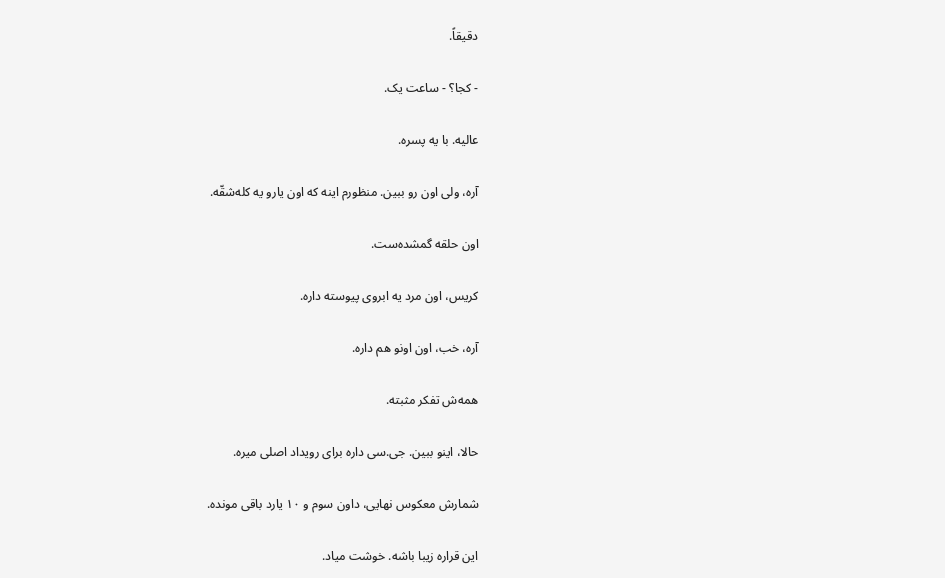دقیقاً.

- کجا؟ - ساعت یک.

عالیه. با یه پسره.

آره، ولی اون رو ببین. منظورم اینه که اون یارو یه کله‌شقّه.

اون حلقه گمشده‌ست.

کریس، اون مرد یه ابروی پیوسته داره.

آره، خب، اون اونو هم داره.

همه‌ش تفکر مثبته.

حالا، اینو ببین. جی.سی داره برای رویداد اصلی میره.

شمارش معکوس نهایی، داون سوم و ۱۰ یارد باقی مونده.

این قراره زیبا باشه. خوشت میاد.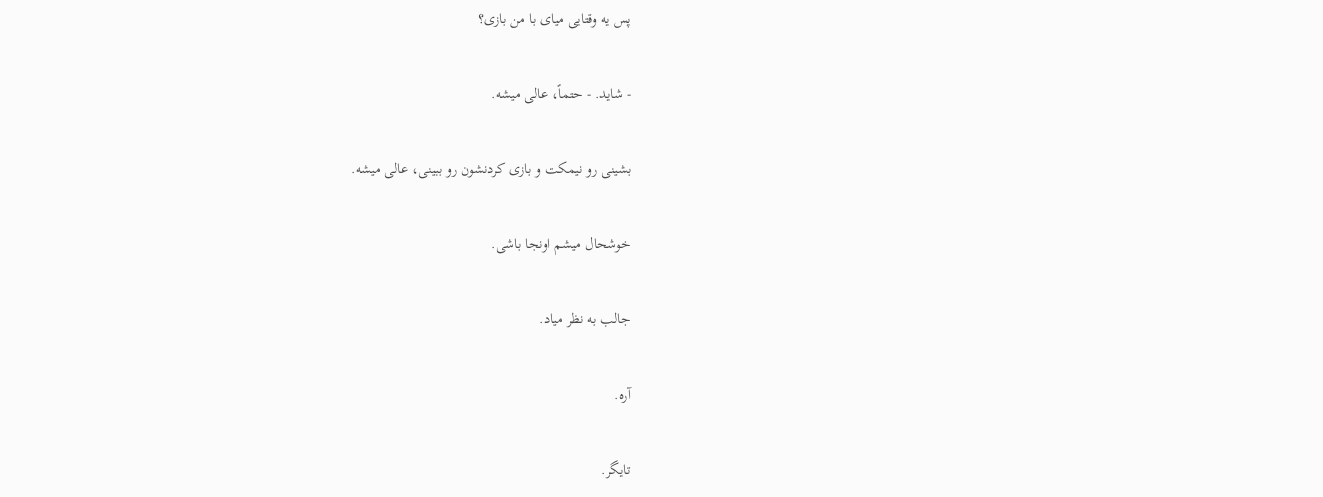پس یه وقتایی میای با من بازی؟

- شاید. - حتماً، عالی میشه.

بشینی رو نیمکت و بازی کردنشون رو ببینی، عالی میشه.

خوشحال میشم اونجا باشی.

جالب به نظر میاد.

آره.

تایگر.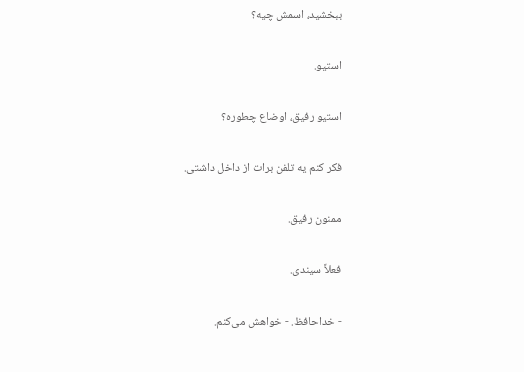ببخشید، اسمش چیه؟

استیو.

استیو رفیق، اوضاع چطوره؟

فکر کنم یه تلفن برات از داخل داشتی.

ممنون رفیق.

فعلاً سیندی.

- خداحافظ. - خواهش می‌کنم.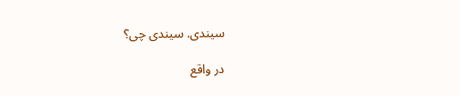سیندی. سیندی چی؟

در واقع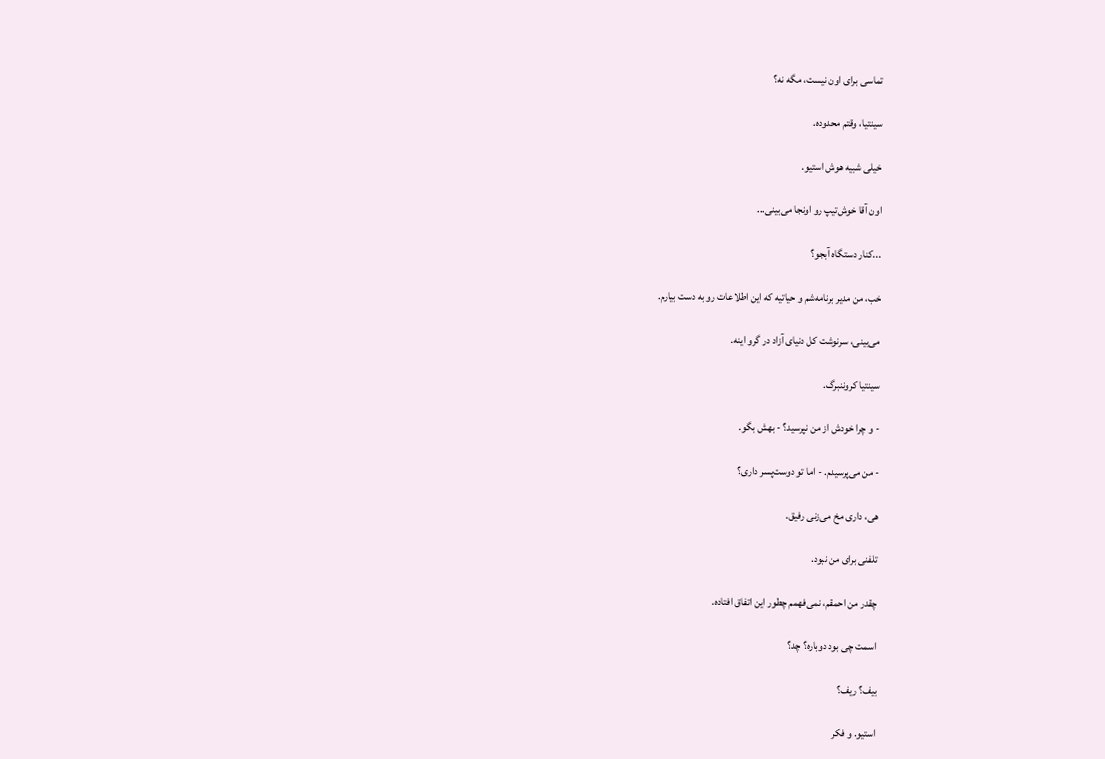تماسی برای اون نیست، مگه نه؟

سینتیا، وقتم محدوده.

خیلی شبیه هوش استیو.

اون آقا خوش‌تیپ رو اونجا می‌بینی...

...کنار دستگاه آبجو؟

خب، من مدیر برنامه‌شم و حیاتیه که این اطلاعات رو به دست بیارم.

می‌بینی، سرنوشت کل دنیای آزاد در گرو اینه.

سینتیا کروننبرگ.

- و چرا خودش از من نپرسید؟ - بهش بگو.

- من می‌پرسیدم. - اما تو دوست‌پسر داری؟

هی، داری مخ می‌زنی رفیق.

تلفنی برای من نبود.

چقدر من احمقم، نمی‌فهمم چطور این اتفاق افتاده.

اسمت چی بود دوباره؟ چد؟

بیف؟ ریف؟

استیو. و فکر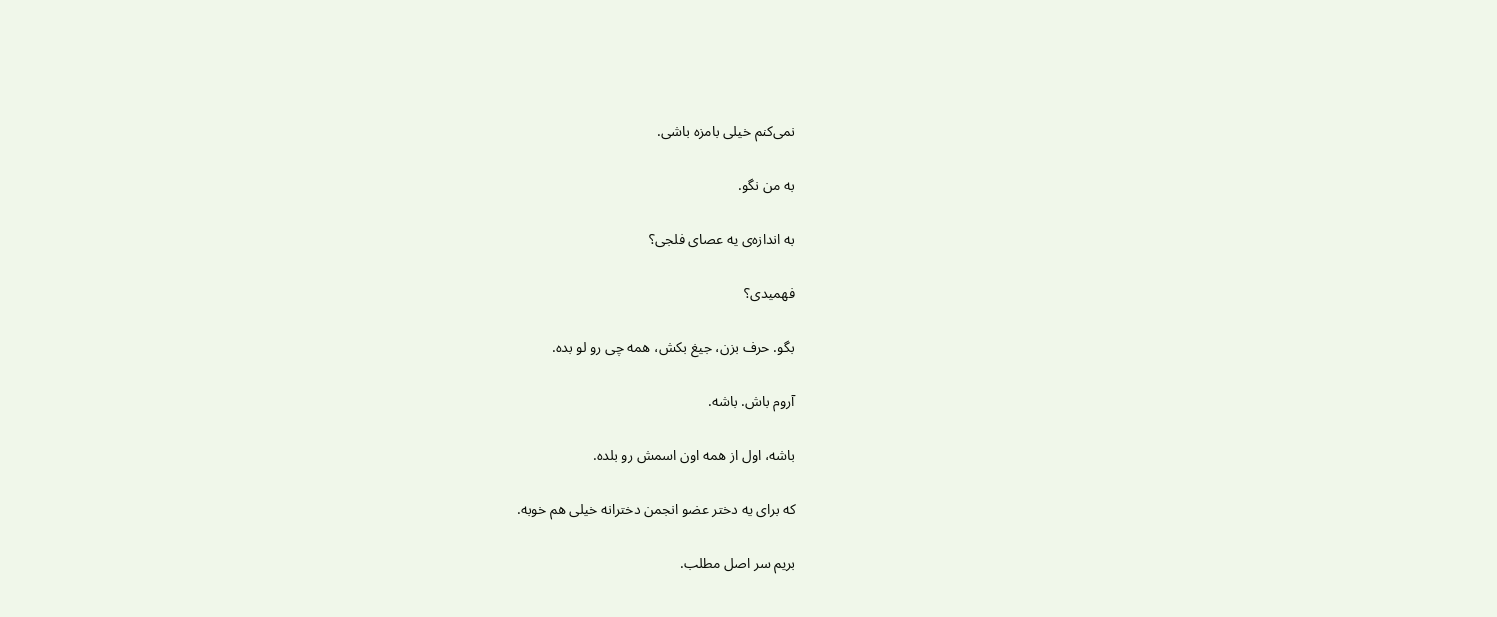نمی‌کنم خیلی بامزه باشی.

به من نگو.

به اندازه‌ی یه عصای فلجی؟

فهمیدی؟

بگو. حرف بزن، جیغ بکش، همه چی رو لو بده.

آروم باش. باشه.

باشه، اول از همه اون اسمش رو بلده.

که برای یه دختر عضو انجمن دخترانه خیلی هم خوبه.

بریم سر اصل مطلب.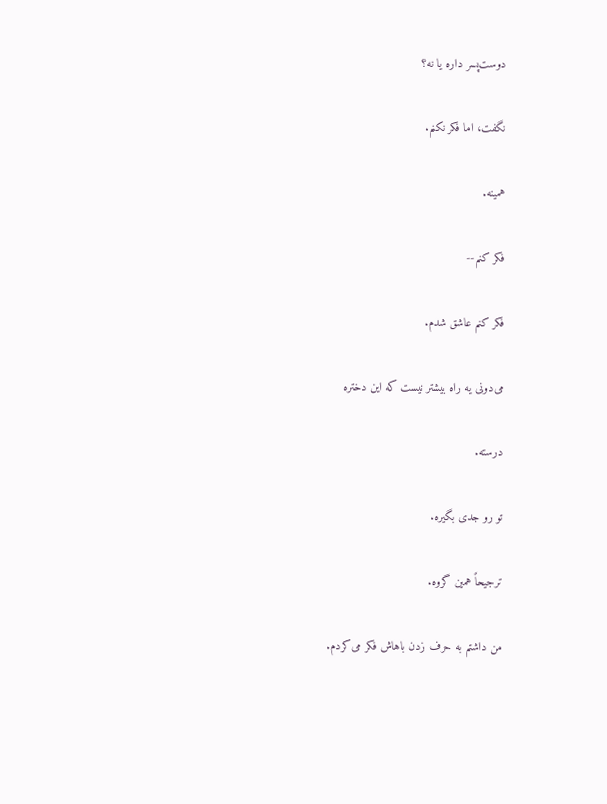دوست‌پسر داره یا نه؟

نگفت، اما فکر نکنم.

همینه.

فکر کنم--

فکر کنم عاشق شدم.

می‌دونی یه راه بیشتر نیست که این دختره

درسته.

تو رو جدی بگیره.

ترجیحاً همین گروه.

من داشتم به حرف زدن باهاش فکر می‌کردم.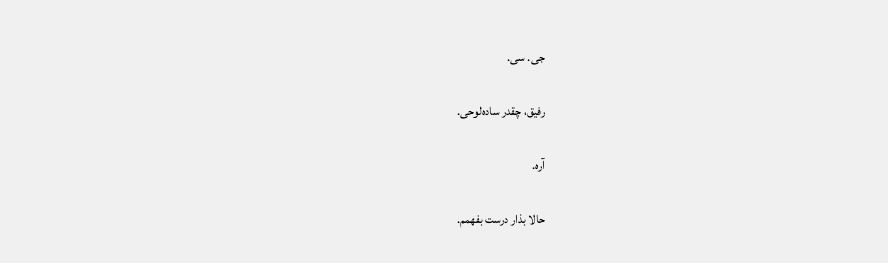جی. سی.

رفیق، چقدر ساده‌لوحی.

آره.

حالا بذار درست بفهمم.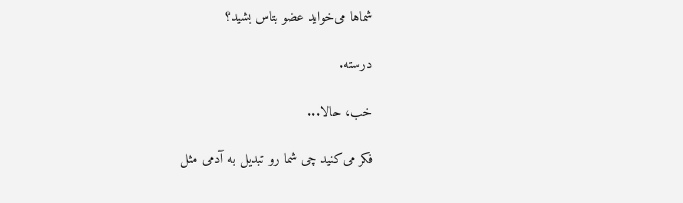شماها می‌خواید عضو بتاس بشید؟

درسته.

خب، حالا...

فکر می‌کنید چی شما رو تبدیل به آدمی مثل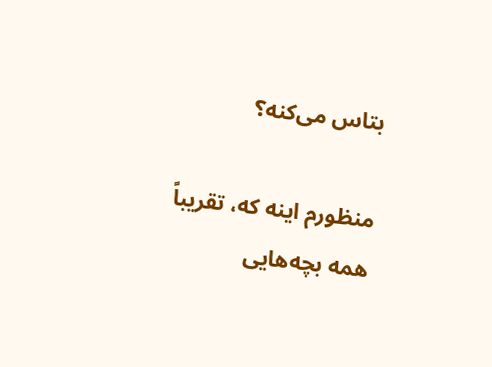بتاس می‌کنه؟

منظورم اینه که، تقریباً همه بچه‌هایی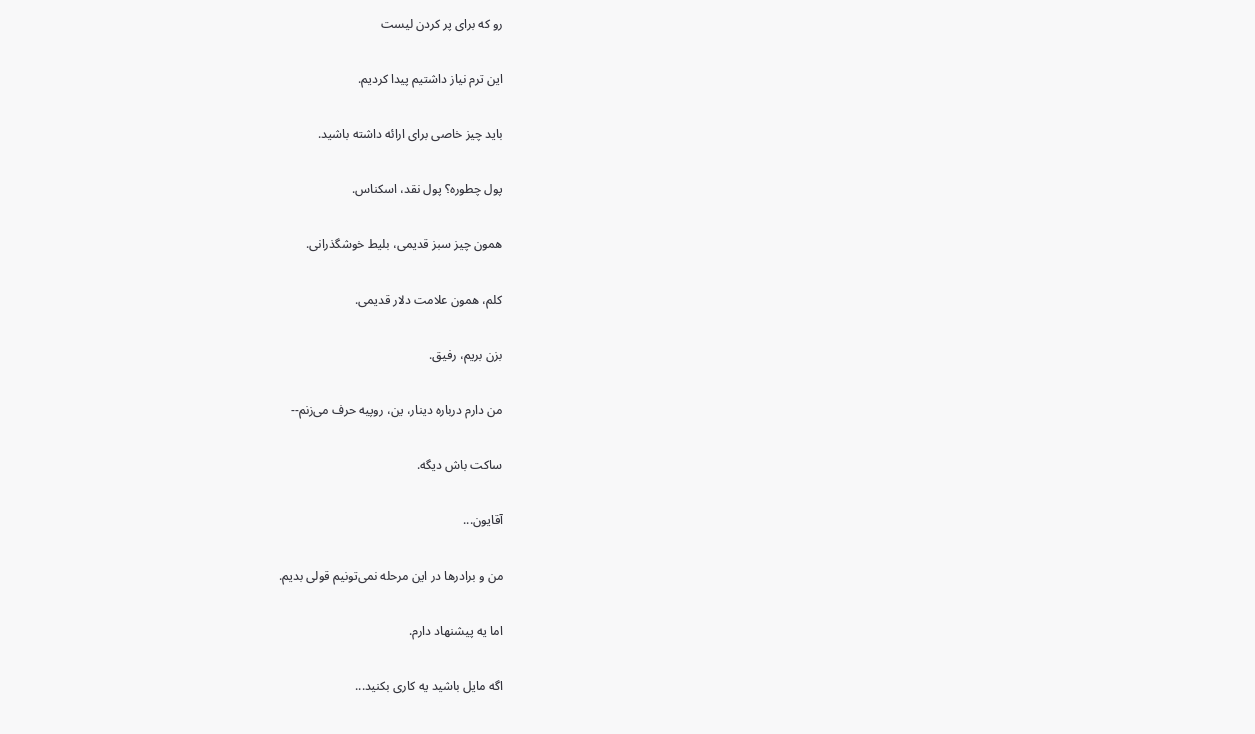رو که برای پر کردن لیست

این ترم نیاز داشتیم پیدا کردیم.

باید چیز خاصی برای ارائه داشته باشید.

پول چطوره؟ پول نقد، اسکناس.

همون چیز سبز قدیمی، بلیط خوشگذرانی.

کلم، همون علامت دلار قدیمی.

بزن بریم، رفیق.

من دارم درباره دینار، ین، روپیه حرف می‌زنم--

ساکت باش دیگه.

آقایون...

من و برادرها در این مرحله نمی‌تونیم قولی بدیم.

اما یه پیشنهاد دارم.

اگه مایل باشید یه کاری بکنید...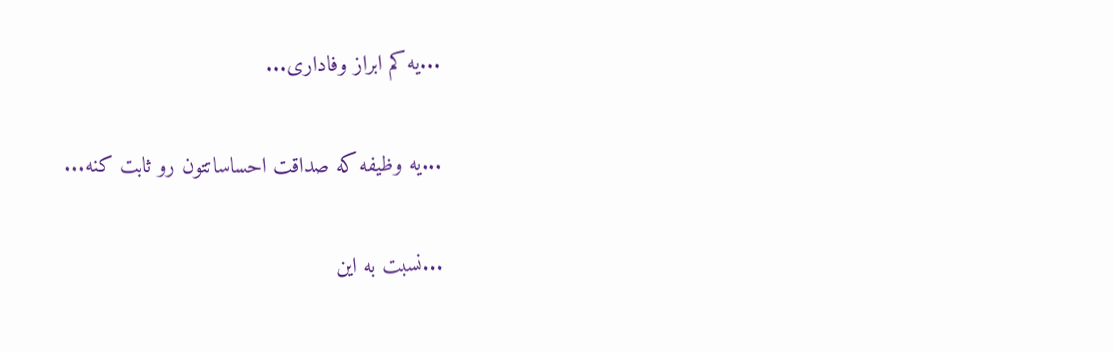...یه کم ابراز وفاداری...

...یه وظیفه که صداقت احساساتتون رو ثابت کنه...

...نسبت به این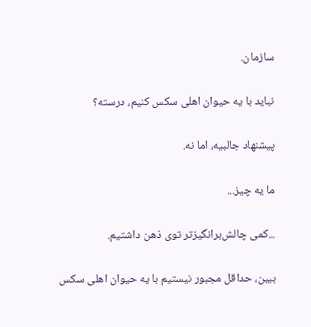سازمان.

نباید با یه حیوان اهلی سکس کنیم، درسته؟

پیشنهاد جالبیه، اما نه.

ما یه چیز...

...کمی چالش‌برانگیزتر توی ذهن داشتیم.

ببین، حداقل مجبور نیستیم با یه حیوان اهلی سکس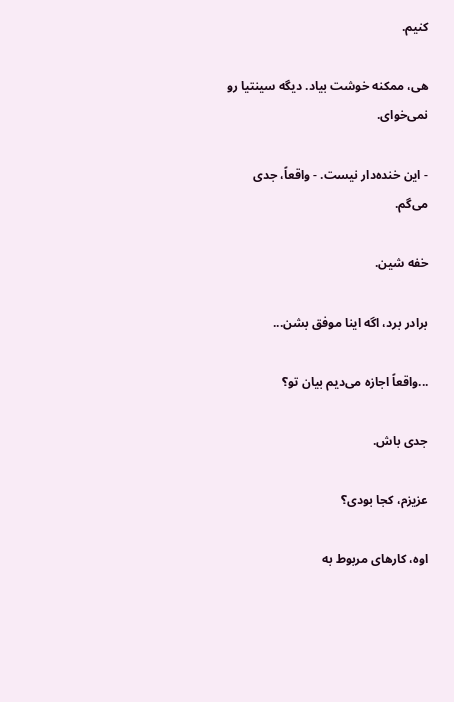کنیم.

هی، ممکنه خوشت بیاد. دیگه سینتیا رو نمی‌خوای.

- این خنده‌دار نیست. - واقعاً، جدی می‌گم.

خفه شین.

برادر برد، اگه اینا موفق بشن...

...واقعاً اجازه می‌دیم بیان تو؟

جدی باش.

عزیزم، کجا بودی؟

اوه، کارهای مربوط به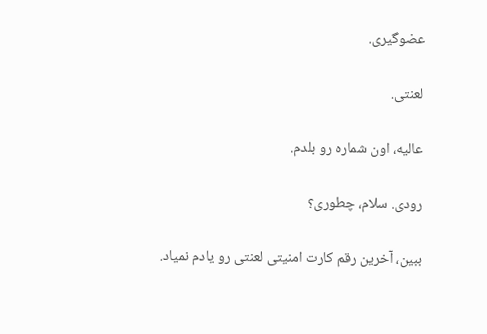عضوگیری.

لعنتی.

عالیه، اون شماره رو بلدم.

رودی. سلام، چطوری؟

ببین، آخرین رقم کارت امنیتی لعنتی رو یادم نمیاد.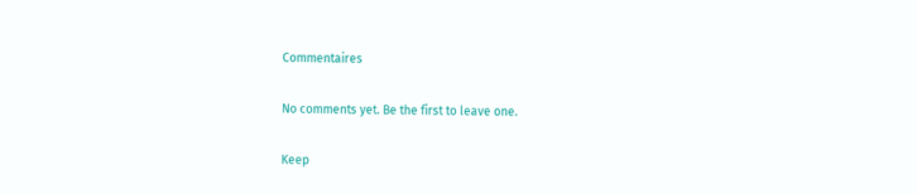Commentaires

No comments yet. Be the first to leave one.

Keep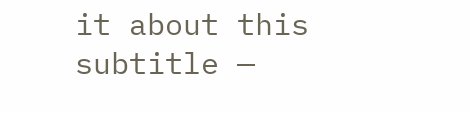it about this subtitle —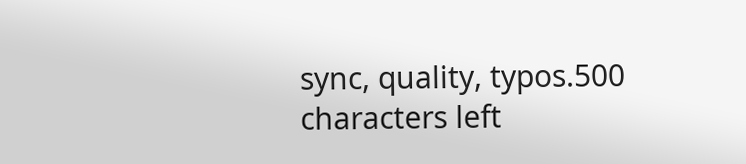sync, quality, typos.500 characters left